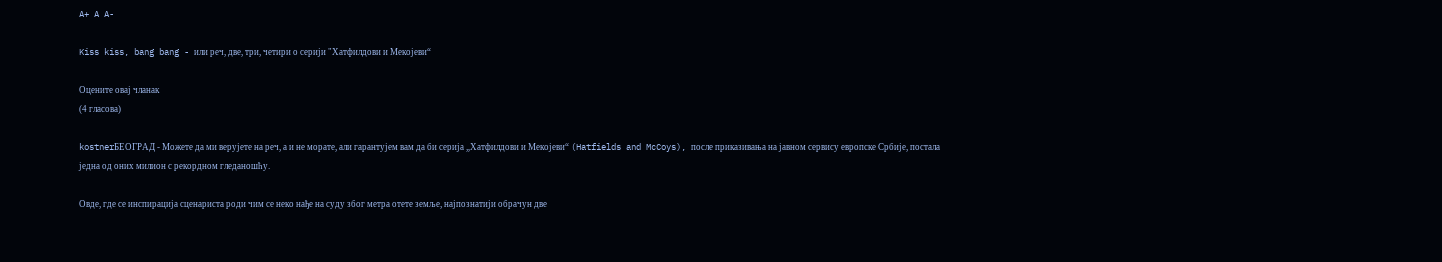A+ A A-

Kiss kiss, bang bang - или реч, две, три, четири о серији "Хатфилдови и Мекојеви“

Оцените овај чланак
(4 гласова)

kostnerБЕОГРАД - Можете да ми верујете на реч, а и не морате, али гарантујем вам да би серија „Хатфилдови и Мекојеви“ (Hatfields and McCoys), после приказивања на јавном сервису европске Србије, постала једна од оних милион с рекордном гледаношћу.

Овде, где се инспирација сценариста роди чим се неко нађе на суду због метра отете земље, најпознатији обрачун две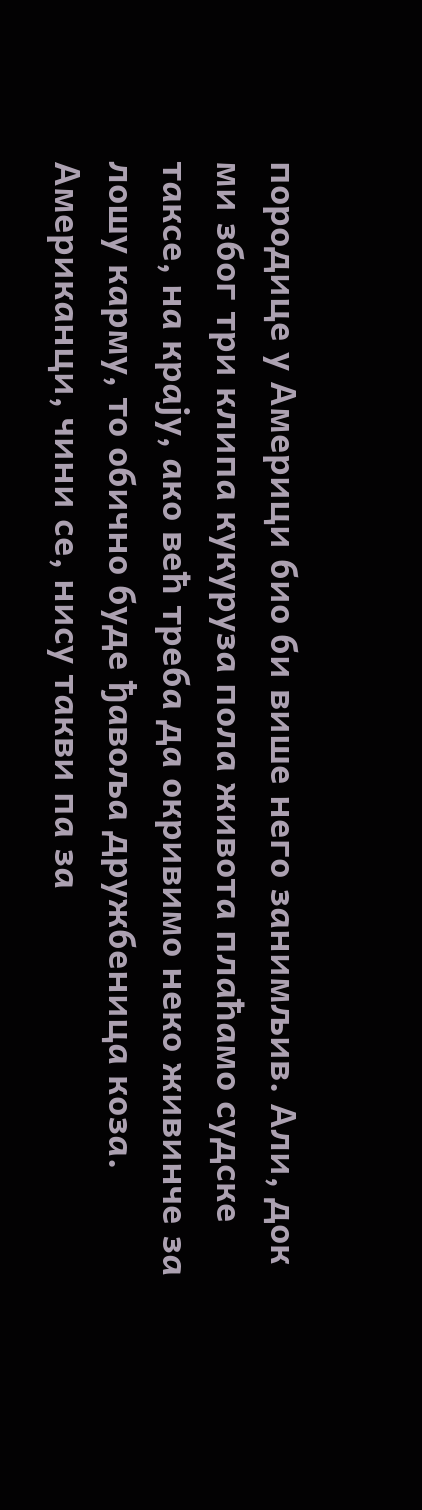породице у Америци био би више него занимљив. Али, док ми због три клипа кукуруза пола живота плаћамо судске таксе, на крају, ако већ треба да окривимо неко живинче за лошу карму, то обично буде ђавоља дружбеница коза. Американци, чини се, нису такви па за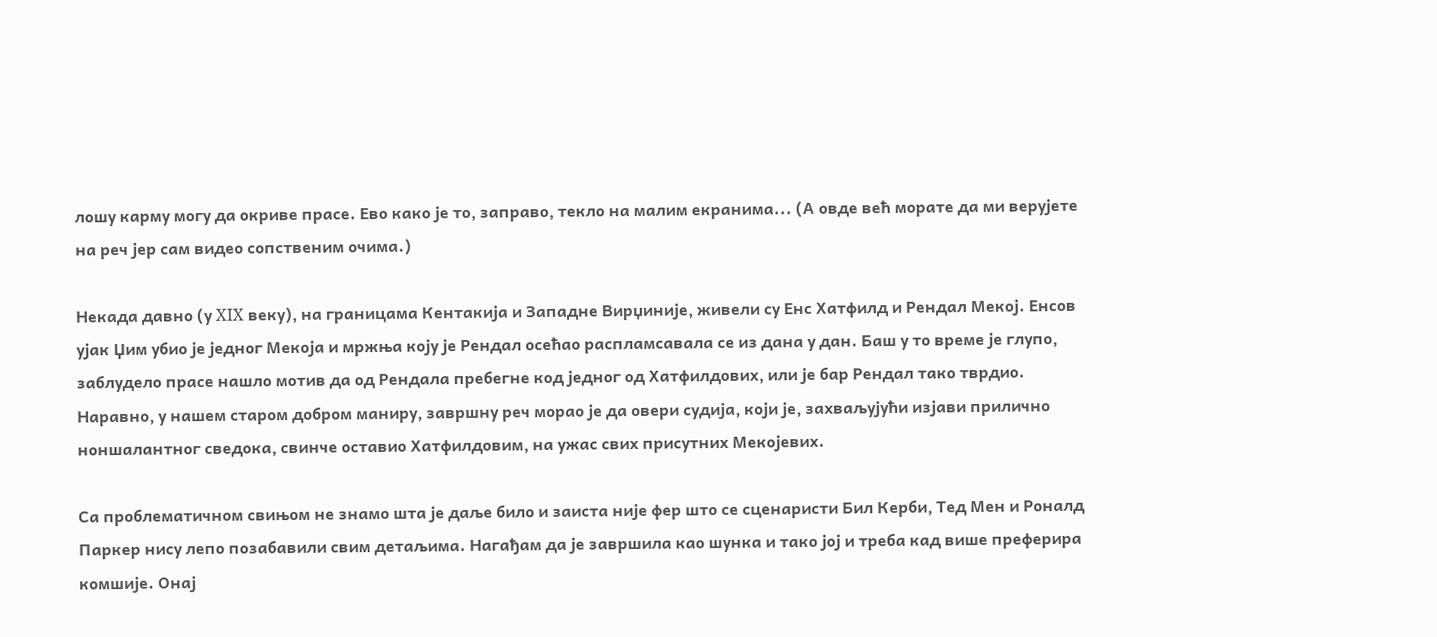лошу карму могу да окриве прасе. Ево како је то, заправо, текло на малим екранима... (А овде већ морате да ми верујете на реч јер сам видео сопственим очима.)

Некада давно (у XIX веку), на границама Кентакија и Западне Вирџиније, живели су Енс Хатфилд и Рендал Мекој. Енсов ујак Џим убио је једног Мекоја и мржња коју је Рендал осећао распламсавала се из дана у дан. Баш у то време је глупо, заблудело прасе нашло мотив да од Рендала пребегне код једног од Хатфилдових, или је бар Рендал тако тврдио. Наравно, у нашем старом добром маниру, завршну реч морао је да овери судија, који је, захваљујући изјави прилично ноншалантног сведока, свинче оставио Хатфилдовим, на ужас свих присутних Мекојевих.

Са проблематичном свињом не знамо шта је даље било и заиста није фер што се сценаристи Бил Керби, Тед Мен и Роналд Паркер нису лепо позабавили свим детаљима. Нагађам да је завршила као шунка и тако јој и треба кад више преферира комшије. Онај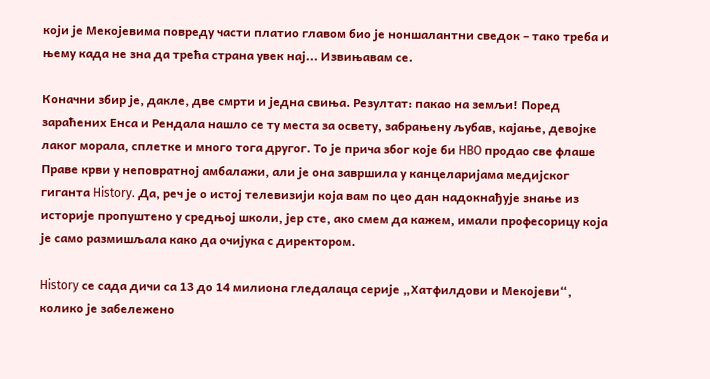који је Мекојевима повреду части платио главом био је ноншалантни сведок – тако треба и њему када не зна да трећа страна увек нај... Извињавам се.

Коначни збир је, дакле, две смрти и једна свиња. Резултат: пакао на земљи! Поред зараћених Енса и Рендала нашло се ту места за освету, забрањену љубав, кајање, девојке лаког морала, сплетке и много тога другог. То је прича због које би HBO продао све флаше Праве крви у неповратној амбалажи, али је она завршила у канцеларијама медијског гиганта History. Да, реч је о истој телевизији која вам по цео дан надокнађује знање из историје пропуштено у средњој школи, јер сте, ако смем да кажем, имали професорицу која је само размишљала како да очијука с директором.

History се сада дичи са 13 до 14 милиона гледалаца серије „Хатфилдови и Мекојеви“, колико је забележено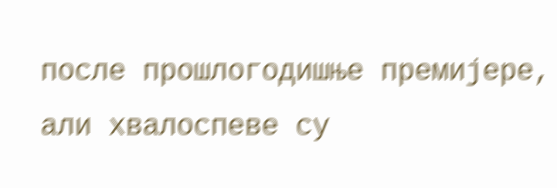после прошлогодишње премијере, али хвалоспеве су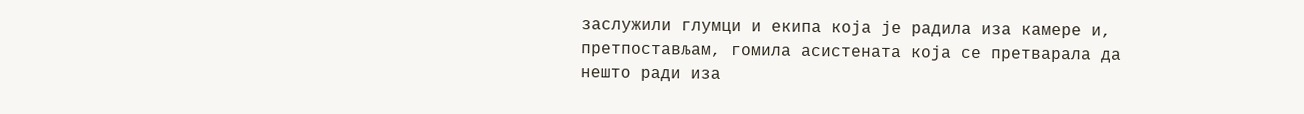заслужили глумци и екипа која је радила иза камере и, претпостављам, гомила асистената која се претварала да нешто ради иза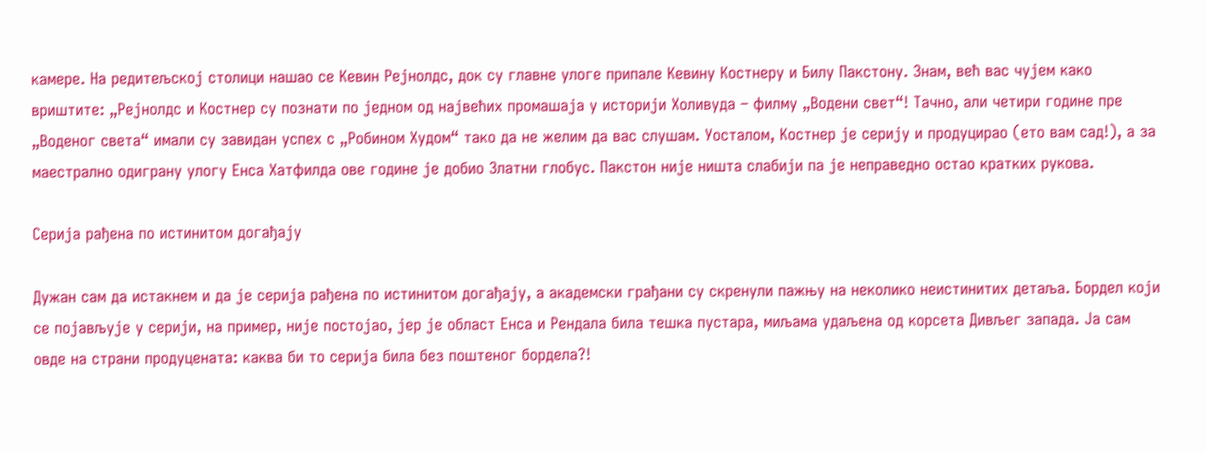камере. На редитељској столици нашао се Кевин Рејнолдс, док су главне улоге припале Кевину Костнеру и Билу Пакстону. Знам, већ вас чујем како вриштите: „Рејнолдс и Костнер су познати по једном од највећих промашаја у историји Холивуда – филму „Водени свет“! Тачно, али четири године пре „Воденог света“ имали су завидан успех с „Робином Худом“ тако да не желим да вас слушам. Уосталом, Костнер је серију и продуцирао (ето вам сад!), а за маестрално одиграну улогу Енса Хатфилда ове године је добио Златни глобус. Пакстон није ништа слабији па је неправедно остао кратких рукова.

Серија рађена по истинитом догађају

Дужан сам да истакнем и да је серија рађена по истинитом догађају, а академски грађани су скренули пажњу на неколико неистинитих детаља. Бордел који се појављује у серији, на пример, није постојао, јер је област Енса и Рендала била тешка пустара, миљама удаљена од корсета Дивљег запада. Ја сам овде на страни продуцената: каква би то серија била без поштеног бордела?!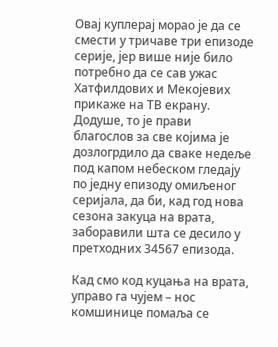Овај куплерај морао је да се смести у тричаве три епизоде серије, јер више није било потребно да се сав ужас Хатфилдових и Мекојевих прикаже на ТВ екрану. Додуше, то је прави благослов за све којима је дозлогрдило да сваке недеље под капом небеском гледају по једну епизоду омиљеног серијала, да би, кад год нова сезона закуца на врата, заборавили шта се десило у претходних 34567 епизода.

Кад смо код куцања на врата, управо га чујем – нос комшинице помаља се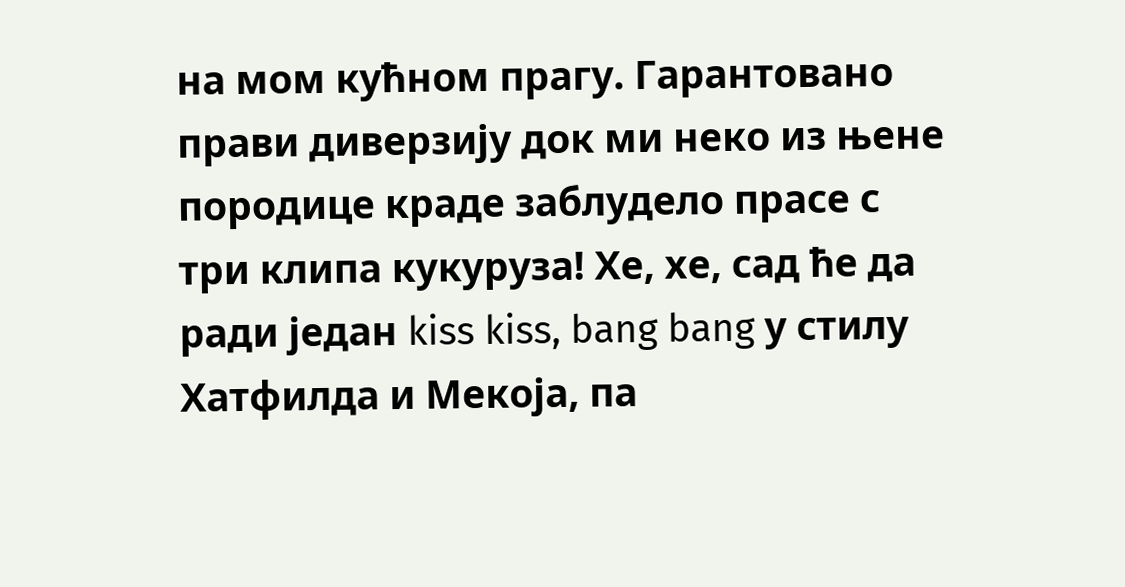на мом кућном прагу. Гарантовано прави диверзију док ми неко из њене породице краде заблудело прасе с три клипа кукуруза! Хе, хе, сад ће да ради један kiss kiss, bang bang у стилу Хатфилда и Мекоја, па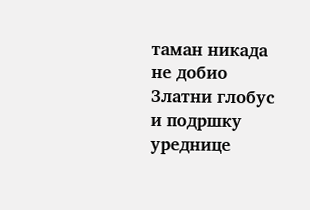таман никада не добио Златни глобус и подршку уреднице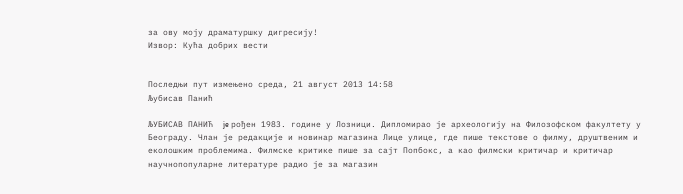за ову моју драматуршку дигресију!
Извор: Кућа добрих вести


Последњи пут измењено среда, 21 август 2013 14:58
Љубисав Панић

ЉУБИСАВ ПАНИЋ  je рођен 1983. године у Лозници. Дипломирао је археологију на Филозофском факултету у Београду. Члан је редакције и новинар магазина Лице улице, где пише текстове о филму, друштвеним и еколошким проблемима. Филмске критике пише за сајт Попбокс, а као филмски критичар и критичар научнопопуларне литературе радио је за магазин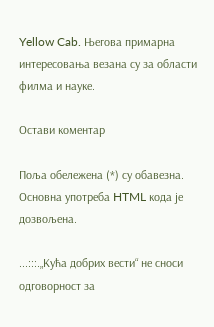Yellow Cab. Његова примарна интересовања везана су за области филма и науке.

Остави коментар

Поља обележена (*) су обавезна. Основна употреба HTML кода је дозвољена.

...:::.„Кућа добрих вести“ не сноси одговорност за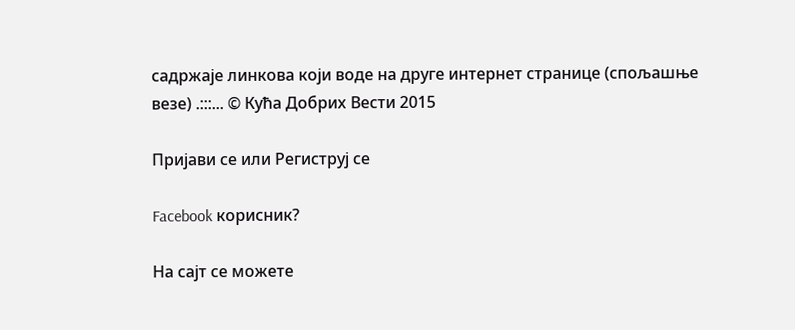садржаје линкова који воде на друге интернет странице (спољашње везе) .:::... © Кућа Добрих Вести 2015

Пријави се или Региструј се

Facebook корисник?

На сајт се можете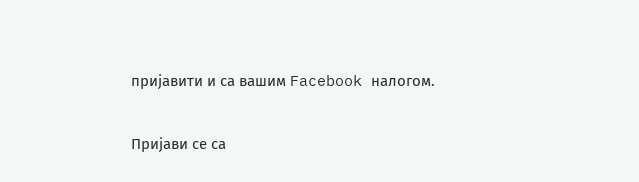пријавити и са вашим Facebook налогом.

Пријави се са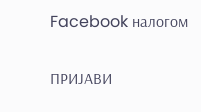Facebook налогом

ПРИЈАВИ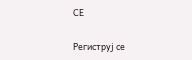СЕ

Региструј се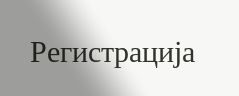Регистрација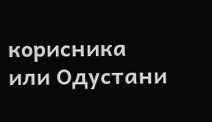корисника
или Одустани